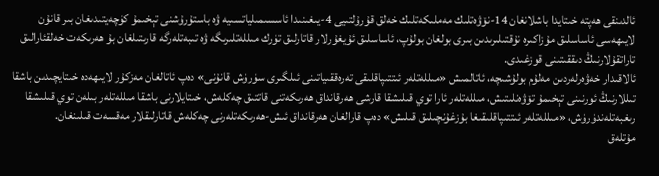ئالدىنقى ھەپتە خىتايدا باشلانغان 14-نۆۋەتلىك مەملىكەتلىك خەلق قۇرۇلتىيى 4-يىغىنىدا ئاسسىمىلياتسىيە ۋە باستۇرۇشنى تېخىمۇ كۈچەيتىدىغان بىر قانۇن لايىھەسى ئاساسلىق مۇزاكىرە نۇقتىلىرىدىن بىرى بولغان بولۇپ، ئاساسلىق ئۇيغۇرلار قاتارلىق تۈرك مىللەتلىرىگە ۋە تىبەتلەرگە قارىتىلغان بۇ ھەرىكەت خەلقئارالىق تاراتقۇلارنىڭ دىققىتىنى قوزغىدى.
ئالاقىدار خەۋەرلەردىن مەلۇم بولۇشىچە، ئاتالمىش «مىللەتلەر ئىتتىپاقلىقى تەرەققىياتىنى ئىلگىرى سۈرۈش قانۇنى» دەپ ئاتالغان مەزكۇر لايىھەدە خىتايچىدىن باشقا تىللارنىڭ ئورنىنى تېخىمۇ تۆۋەنلىتىش، مىللەتلەر ئارا توي قىلىشقا قارشى ھەرقانداق ھەرىكەتنى قاتتىق چەكلەش، خىتايلارنى باشقا مىللەتلەر بىلەن توي قىلىشقا رىغبەتلەندۈرۈش، «مىللەتلەر ئىتتىپاقلىقىغا بۇزغۇنچىلىق قىلىش» دەپ قارالغان ھەرقانداق ئىش-ھەرىكەتلەرنى چەكلەش قاتارلىقلار مەقسەت قىلىنغان.
مۇتلەق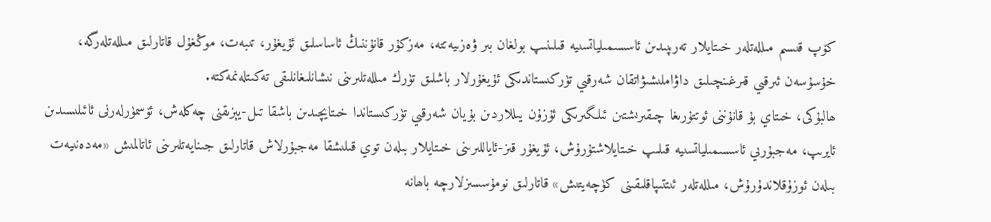كۆپ قىسىم مىللەتلەر خىتايلار تەرىپىدىن ئاسسىمىلياتسىيە قىلىنىپ بولغان بىر ۋەزىيەتتە، مەزكۇر قانۇننىڭ ئاساسلىق ئۇيغۇر، تىبەت، موڭغۇل قاتارلىق مىللەتلەرگە، خۇسۇسەن ئىرقىي قىرغىنچىلىق داۋاملىشىۋاتقان شەرقىي تۈركىستاندىكى ئۇيغۇرلار باشلىق تۈرك مىللەتلىرىنى نىشانلىغانلىقى تەكىتلەنمەكتە.
ھالبۇكى، خىتاي بۇ قانۇننى ئوتتۇرىغا چىقىرىشتىن ئىلگىرىكى ئۇزۇن يىللاردىن بۇيان شەرقىي تۈركىستاندا خىتايچىدىن باشقا تىل-يېزىقنى چەكلەش، ئۆسمۈرلەرنى ئائىلىسىدىن ئايرىپ، مەجبۇرىي ئاسسىمىلياتسىيە قىلىپ خىتايلاشتۇرۇش، ئۇيغۇر قىز-ئاياللىرىنى خىتايلار بىلەن توي قىلىشقا مەجبۇرلاش قاتارلىق جىنايەتلىرىنى ئاتالمىش «مەدەنىيەت بىلەن ئوزۇقلاندۇرۇش، مىللەتلەر ئىتتىپاقلىقىنى كۈچەيتىش» قاتارلىق نومۇسسىزلارچە باھانە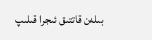بىلەن قاتتىق ئىجرا قىلىپ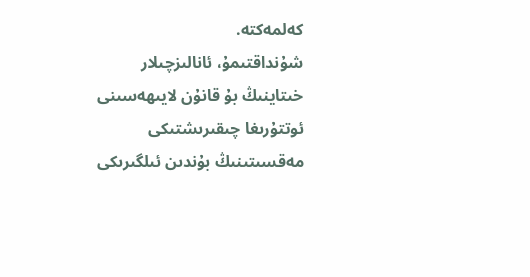كەلمەكتە.
شۇنداقتىمۇ، ئانالىزچىلار خىتاينىڭ بۇ قانۇن لايىھەسىنى ئوتتۇرىغا چىقىرىشتىكى مەقسىتىنىڭ بۇندىن ئىلگىرىكى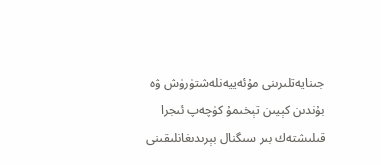جىنايەتلىرىنى مۇئەييەنلەشتۈرۈش ۋە بۇندىن كېيىن تېخىمۇ كۈچەپ ئىجرا قىلىشتەك بىر سىگنال بېرىدىغانلىقىنى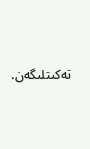تەكىتلىگەن.